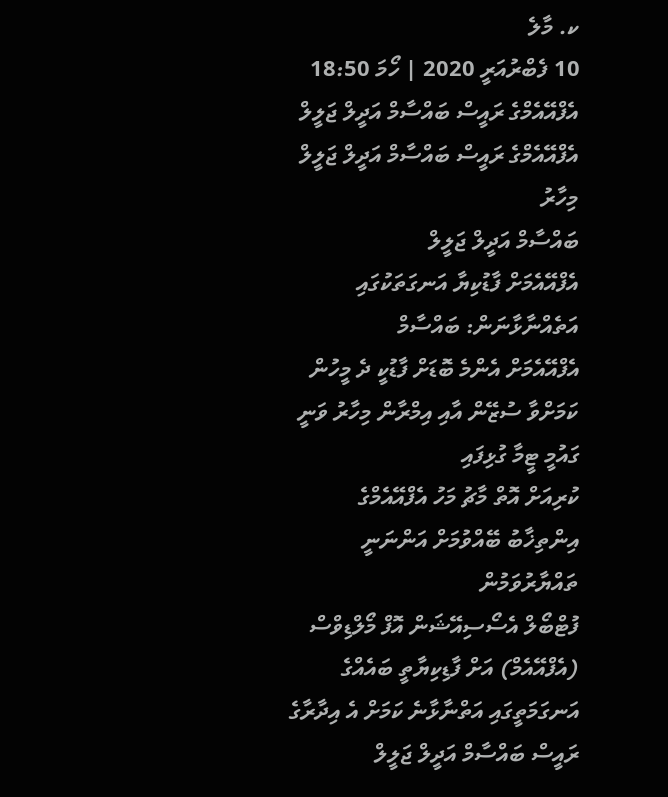ކ. މާލެ
10 ފެބްރުއަރީ 2020 | ހޯމަ 18:50
އެފްއޭއެމްގެ ރައީސް ބައްސާމް އަދީލް ޖަލީލް
އެފްއޭއެމްގެ ރައީސް ބައްސާމް އަދީލް ޖަލީލް
މިހާރު
ބައްސާމް އަދީލް ޖަލީލް
އެފްއޭއެމަށް ފާޑުކިޔާ އަނގަތަކުގައި އަތެއްނާޅާނަން: ބައްސާމް
އެފްއޭއެމަށް އެންމެ ބޮޑަށް ފާޑުކީ ދެ މީހުން ކަމަށްވާ ސުޒޭން އާއި އިމްރާން މިހާރު ވަނީ ގައުމީ ޓީމާ ގުޅިފައި
ކުރިއަށް އޮތް މާޗު މަހު އެފްއޭއެމްގެ އިންތިޚާބު ބޭއްވުމަށް އަންނަނީ ތައްޔާރުވަމުން
ފުޓްބޯލް އެސޯސިއޭޝަން އޮފް މޯލްޑިވްސް (އެފްއޭއެމް) އަށް ފާޑިކިޔާތީ ބައެއްގެ އަނގަމަތީގައި އަތްނާޅާނެ ކަމަށް އެ އިދާރާގެ ރައީސް ބައްސާމް އަދީލް ޖަލީލް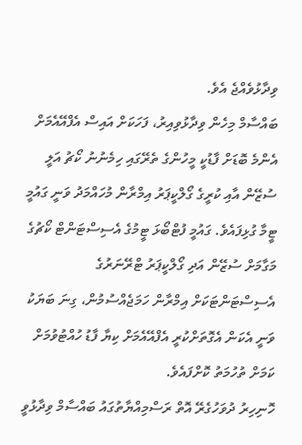ވިދާޅުވެއްޖެ އެވެ.
ބައްސާމް މިހެން ވިދާޅުވިއިރު، ފަހަކަށް އައިސް އެފްއޭއެމަށް އެންމެ ބޮޑަށް ފާޑުކީ މީހުންގެ ތެރޭގައި ހިމެނުނު ކޯޗު އަލީ ސުޒޭން އާއި ކުރީގެ ގޯލްކީޕަރު އިމްރާން މުހައްމަދު ވަނީ ގައުމީ ޓީމާ ގުޅިފައެވެ. ގައުމީ ފުޓްބޯޅަ ޓީމުގެ އެސިސްޓަންޓް ކޯޗުގެ މަގާމަށް ސުޒޭން އަދި ގޯލްކީޕަރު ޓްރޭނަރުގެ އެސިސްޓަންޓަކަށް އިމްރާން ހަމަޖެއްސުމުން، ގިނަ ބަޔަކު ވަނީ އެކަން އެގޮތަށްކުރީ އެފްއޭއެމަށް ކިޔާ ފާޑު ހުއްޓުވުމަށް ކަމަށް ތުހުމަތު ކޮށްފައެވެ.
ހޮނިހިރު ދުވަހުގެރޭ އޮތް ރަސްމިއްޔާތުގައު ބައްސާމް ވިދާޅުވީ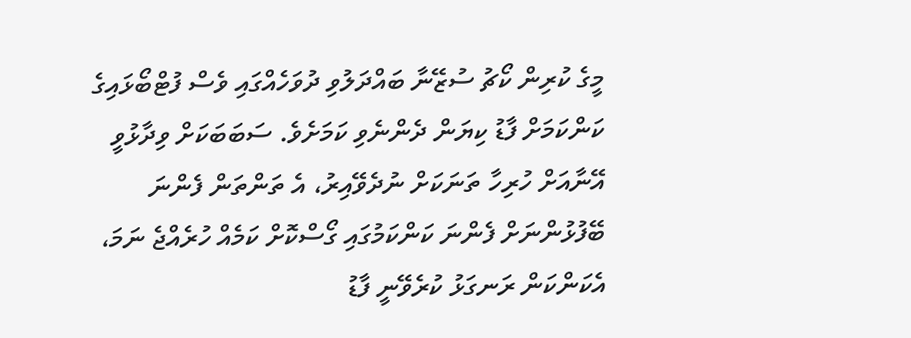މީގެ ކުރިން ކޯޗު ސުޒޭނާ ބައްދަލުވި ދުވަހެއްގައި ވެސް ފުޓްބޯޅައިގެ ކަންކަމަށް ފާޑު ކިޔަން ދެންނެވި ކަމަށެވެ. ސަބަބަކަށް ވިދާޅުވީ އޭނާއަށް ހުރިހާ ތަނަކަށް ނުދެވޭއިރު، އެ ތަންތަން ފެންނަ ބޭފުޅުންނަށް ފެންނަ ކަންކަމުގައި ގޯސްކޮށް ކަމެއް ހުރެއްޖެ ނަމަ، އެކަންކަން ރަނގަޅު ކުރެވޭނީ ފާޑު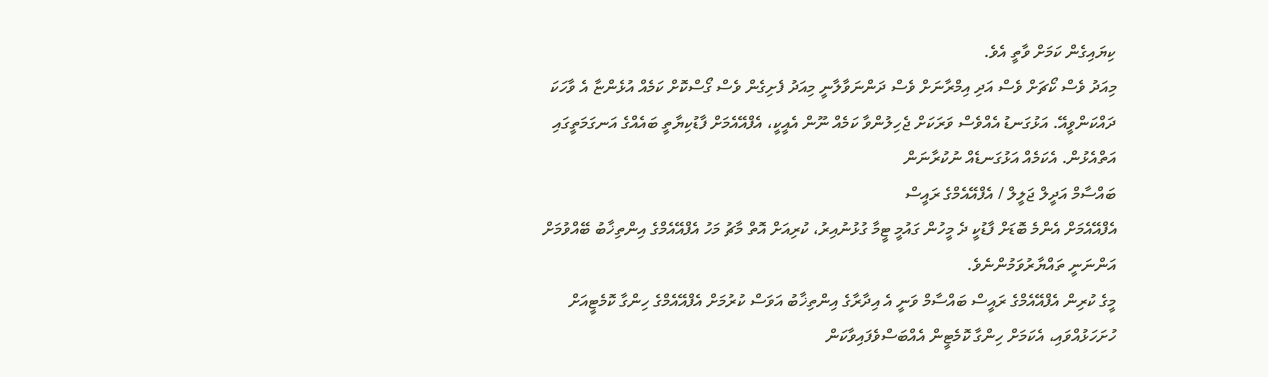ކިޔައިގެން ކަމަށް ވާތީ އެވެ.
މިއަދު ވެސް ކޯޗަށް ވެސް އަދި އިމްރާނަށް ވެސް ދަންނަވާލާނީ މިއަދު ފެށިގެން ވެސް ގޯސްކޮށް ކަމެއް އުޅެންޏާ އެ ވާހަކަ ދައްކަންވީއޭ. އަޅުގަނޑު އެއްވެސް ވަރަކަށް ޖެހިލުންވާ ކަމެއް ނޫން އެއީކީ، އެފްއޭއެމަށް ފާޑުކިޔާތީ ބައެއްގެ އަނގަމަތީގައި އަތްއެޅުން. އެކަމެއް އަޅުގަނޑެއް ނުކުރާނަން
ބައްސާމް އަދީލް ޖަލީލް / އެފްއޭއެމްގެ ރައީސް
އެފްއޭއެމަށް އެންމެ ބޮޑަށް ފާޑުކީ ދެ މީހުން ގައުމީ ޓީމާ ގުޅުނުއިރު، ކުރިއަށް އޮތް މާޗު މަހު އެފްއޭއެމްގެ އިންތިޚާބު ބޭއްވުމަށް އަންނަނީ ތައްޔާރުވަމުންނެވެ.
މީގެ ކުރިން އެފްއޭއެމްގެ ރައީސް ބައްސާމް ވަނީ އެ އިދާރާގެ އިންތިޚާބު އަވަސް ކުރުމަށް އެފްއޭއެމްގެ ހިންގާ ކޮމެޓީއަށް ހުށަހަޅުއްވައި، އެކަމަށް ހިންގާ ކޮމެޓީން އެއްބަސްވެފައިވާކަން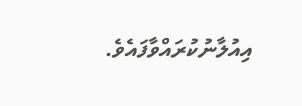އިއުލާނުކުރައްވާފައެވެ.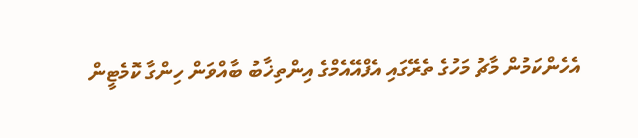އެހެންކަމުން މާޗު މަހުގެ ތެރޭގައި އެފްއޭއެމްގެ އިންތިޚާބު ބާއްވަން ހިންގާ ކޮމެޓީން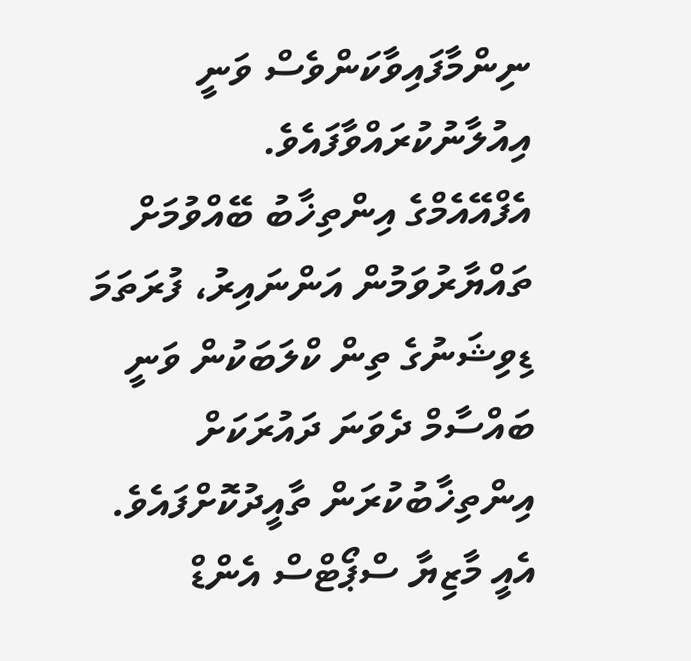ނިންމާފައިވާކަންވެސް ވަނީ އިއުލާނުކުރައްވާފައެވެ.
އެފްއޭއެމްގެ އިންތިޚާބު ބޭއްވުމަށް ތައްޔާރުވަމުން އަންނައިރު، ފުރަތަމަ ޑިވިޝަނުގެ ތިން ކްލަބަކުން ވަނީ ބައްސާމް ދެވަނަ ދައުރަކަށް އިންތިޚާބުކުރަން ތާއީދުކޮށްފައެވެ. އެއީ މާޒިޔާ ސްޕޯޓްސް އެންޑް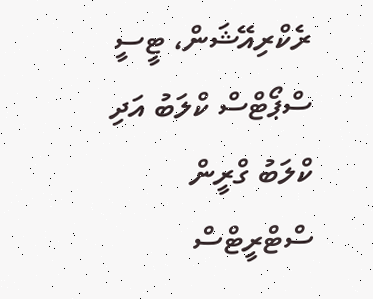ރެކްރިއޭޝަން، ޓީސީ ސްޕޯޓްސް ކްލަބު އަދި ކްލަބު ގްރީން ސްޓްރީޓްސް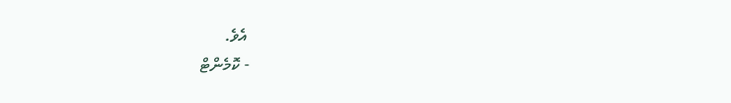އެވެ.
- ކޮމެންޓް